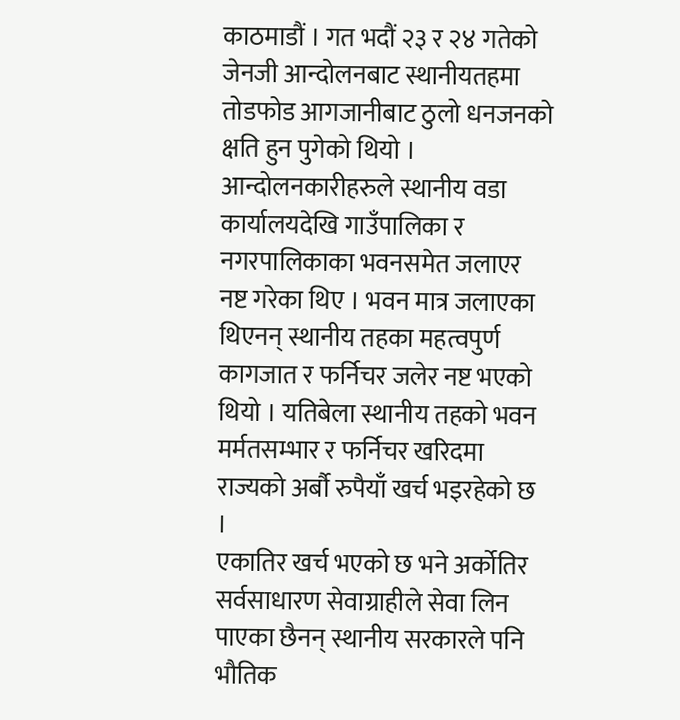काठमाडौं । गत भदौं २३ र २४ गतेको जेनजी आन्दोलनबाट स्थानीयतहमा तोडफोड आगजानीबाट ठुलो धनजनको क्षति हुन पुगेको थियो । आन्दोलनकारीहरुले स्थानीय वडा कार्यालयदेखि गाउँपालिका र नगरपालिकाका भवनसमेत जलाएर नष्ट गरेका थिए । भवन मात्र जलाएका थिएनन् स्थानीय तहका महत्वपुर्ण कागजात र फर्निचर जलेर नष्ट भएको थियो । यतिबेला स्थानीय तहको भवन मर्मतसम्भार र फर्निचर खरिदमा राज्यको अर्बौ रुपैयाँ खर्च भइरहेको छ ।
एकातिर खर्च भएको छ भने अर्कोतिर सर्वसाधारण सेवाग्राहीले सेवा लिन पाएका छैनन् स्थानीय सरकारले पनि भौतिक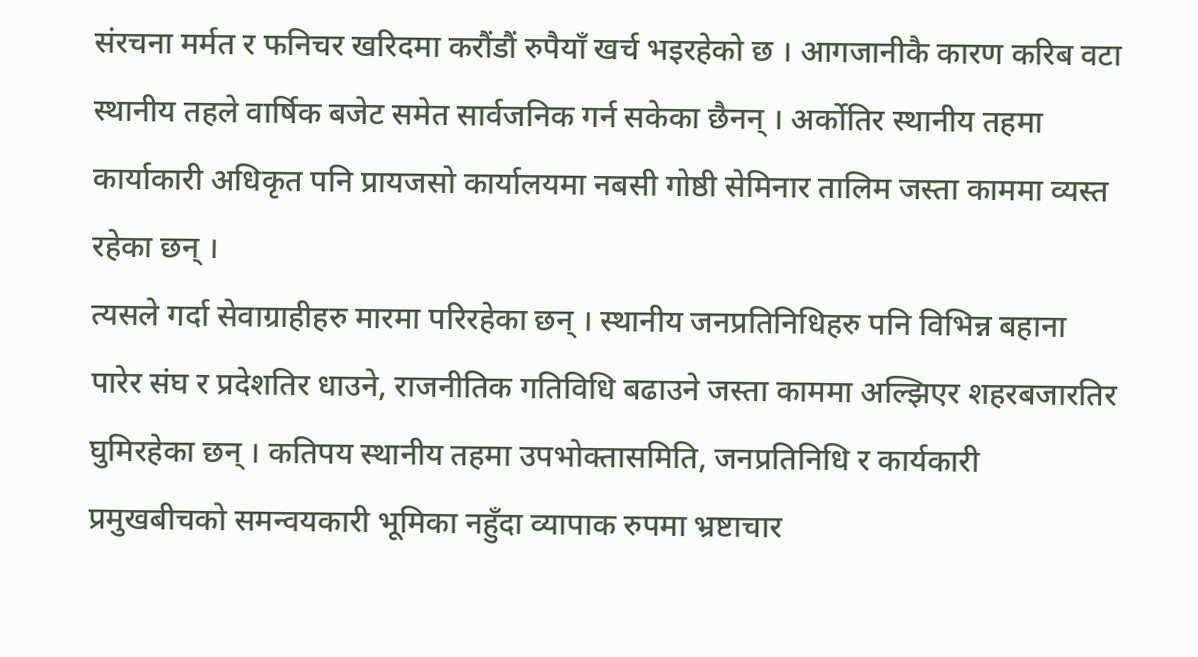संरचना मर्मत र फनिचर खरिदमा करौंडौं रुपैयाँ खर्च भइरहेको छ । आगजानीकै कारण करिब वटा स्थानीय तहले वार्षिक बजेट समेत सार्वजनिक गर्न सकेका छैनन् । अर्कोतिर स्थानीय तहमा कार्याकारी अधिकृत पनि प्रायजसो कार्यालयमा नबसी गोष्ठी सेमिनार तालिम जस्ता काममा व्यस्त रहेका छन् ।
त्यसले गर्दा सेवाग्राहीहरु मारमा परिरहेका छन् । स्थानीय जनप्रतिनिधिहरु पनि विभिन्न बहाना पारेर संघ र प्रदेशतिर धाउने, राजनीतिक गतिविधि बढाउने जस्ता काममा अल्झिएर शहरबजारतिर घुमिरहेका छन् । कतिपय स्थानीय तहमा उपभोक्तासमिति, जनप्रतिनिधि र कार्यकारी प्रमुखबीचको समन्वयकारी भूमिका नहुँदा व्यापाक रुपमा भ्रष्टाचार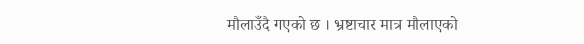मौलाउँदै गएको छ । भ्रष्टाचार मात्र मौलाएको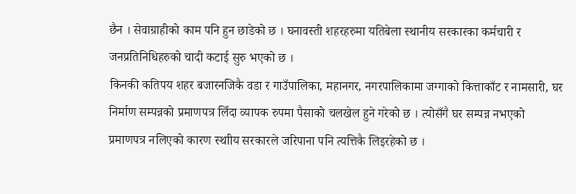छैन । सेवाग्राहीको काम पनि हुन छाडेको छ । घनावस्ती शहरहरुमा यतिबेला स्थानीय सरकारका कर्मचारी र जनप्रतिनिधिहरुको चादी कटाई सुरु भएको छ ।
किनकी कतिपय शहर बजारनजिकै वडा र गाउँपालिका, महानगर, नगरपालिकामा जग्गाको कित्ताकाँट र नामसारी, घर निर्माण सम्पन्नको प्रमाणपत्र लिँदा व्यापक रुपमा पैसाको चलखेल हुने गरेको छ । त्योसँगै घर सम्पन्न नभएको प्रमाणपत्र नलिएको कारण स्थाीय सरकारले जरिपाना पनि त्यत्तिकै लिइरहेको छ ।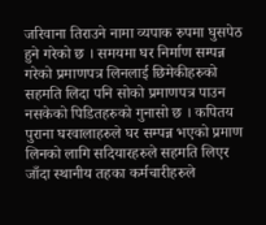जरिवाना तिराउने नामा व्यपाक रुपमा घुसपेठ हुने गरेको छ । समयमा घर निर्माण सम्पन्न गरेको प्रमाणपत्र लिनलाई छिमेकीहरुको सहमति लिदा पनि सोको प्रमाणपत्र पाउन नसकेको पिडितहरुको गुनासो छ । कपितय पुराना घरवालाहरुले घर सम्पन्न भएको प्रमाण लिनको लागि सदियारहरुले सहमति लिएर जाँदा स्थानीय तहका कर्मचारीहरुले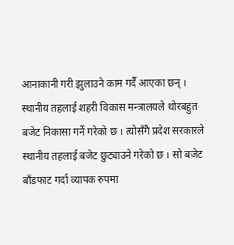आनाकानी गरी झुलाउने काम गर्दै आएका छन् ।
स्थानीय तहलाई शहरी विकास मन्त्रालयले थोरबहुत बजेट निकासा गर्ने गरेको छ । त्योसँगै प्रदेश सरकारले स्थानीय तहलाई बजेट छुट्याउने गरेको छ । सो बजेट बाँडफाट गर्दा व्यापक रुपमा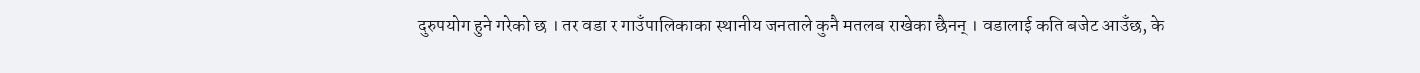दुरुपयोग हुने गरेको छ । तर वडा र गाउँपालिकाका स्थानीय जनताले कुनै मतलब राखेका छैनन् । वडालाई कति बजेट आउँछ, के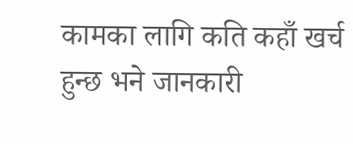कामका लागि कति कहाँ खर्च हुन्छ भने जानकारी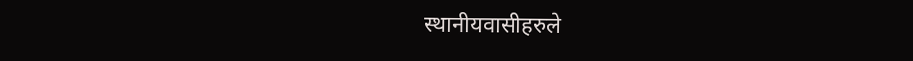स्थानीयवासीहरुले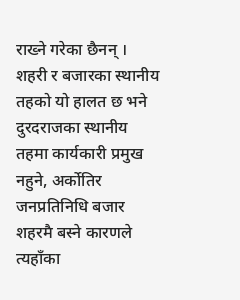राख्ने गरेका छैनन् । शहरी र बजारका स्थानीय तहको यो हालत छ भने दुरदराजका स्थानीय तहमा कार्यकारी प्रमुख नहुने, अर्कोतिर जनप्रतिनिधि बजार शहरमै बस्ने कारणले त्यहाँका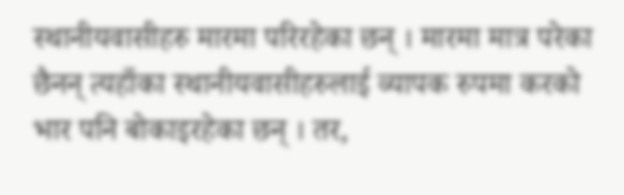स्थानीयवासीहरु मारमा परिरहेका छन् । मारमा मात्र परेका छैनन् त्यहाँका स्थानीयवासीहरुलाई व्यापक रुपमा करको भार पनि बोकाइरहेका छन् । तर,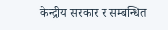केन्द्रीय सरकार र सम्बन्धित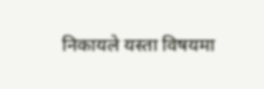निकायले यस्ता विषयमा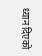ध्यान दिएको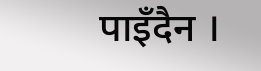पाइँदैन ।